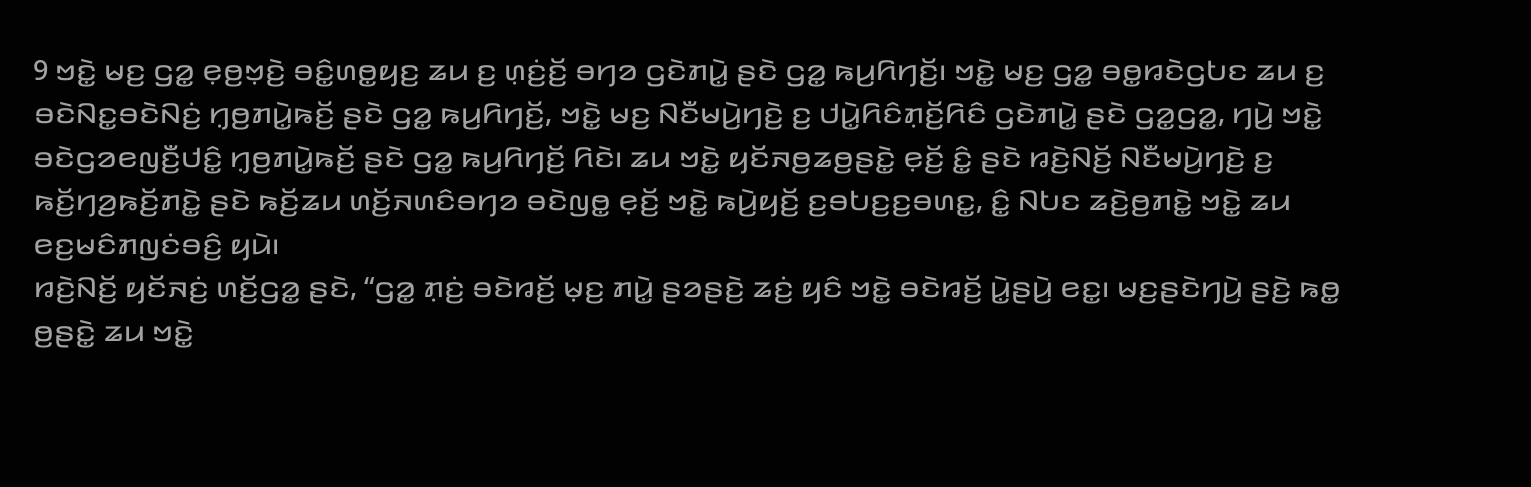9 ꤠꤢꤧ꤭ ꤗꤢ꤬ ꤞꤤ꤭ ꤕ꤫ꤥ꤬ꤠ꤫ꤢꤧ꤬ ꤋꤢꤨ꤭ꤛꤥ꤭ꤟꤢ꤬ ꤘꤣ ꤢ꤬ ꤛ꤫ꤢꤦ꤬ꤢꤩ꤬ ꤋꤚꤤ ꤞꤢꤧꤊꤣꤧ꤭ ꤔꤢꤧ ꤞꤤ꤭ ꤒꤣ꤬ꤖꤚꤢꤩ꤬꤯ ꤠꤢꤧ꤭ ꤗꤢ꤬ ꤞꤤ꤭ ꤋꤥ꤭ꤙꤢꤧꤞꤝꤢ ꤘꤣ ꤢ꤬ ꤋꤢꤧꤡꤢ꤭ꤋꤢꤧꤡꤢꤦ꤬ ꤚ꤫ꤥ꤬ꤊꤣꤧ꤭ꤒꤢꤩ꤬ ꤔꤢꤧ ꤞꤤ꤭ ꤒꤣ꤬ꤖꤚꤢꤩ꤬, ꤠꤢꤧ꤭ ꤗꤢ꤬ ꤡꤢꤪꤗꤣꤧ꤬ꤚꤢꤧ꤬ ꤢ꤬ ꤓꤣꤧ꤭ꤖꤢꤨꤊ꤫ꤢꤩ꤬ꤖꤢꤨ ꤞꤢꤧꤊꤣꤧ꤭ ꤔꤢꤧ ꤞꤤ꤭ꤞꤤ꤭, ꤚꤣꤧ꤬ ꤠꤢꤧ꤭ ꤋꤢꤧꤞꤤꤕꤜꤢꤪ꤬ꤓꤢꤨ꤭ ꤚ꤫ꤥ꤬ꤊꤣꤧ꤭ꤒꤢꤩ꤬ ꤔꤢꤧ ꤞꤤ꤭ ꤒꤣ꤬ꤖꤚꤢꤩ꤬ ꤖꤢꤧ꤯ ꤘꤣ ꤠꤢꤧ꤭ ꤟꤢꤩꤏꤥ꤬ꤘꤥ꤬ꤔꤢꤧ꤭ ꤕ꤫ꤢꤩ꤬ ꤢꤨ꤭ ꤔꤢꤧ ꤙꤢꤧ꤬ꤡꤢꤩ꤬ ꤡꤢꤪꤗꤣꤧ꤬ꤚꤢꤧ꤬ ꤢ꤬ ꤒꤢꤩ꤬ꤚꤤ꤬ꤒꤢꤩ꤬ꤊꤢꤧ꤭ ꤔꤢꤧ ꤒꤢꤩ꤬ꤘꤣ ꤛꤢꤩ꤬ꤏꤛꤢꤨꤋꤚꤤ ꤋꤢꤧꤜꤥ꤭ ꤕ꤫ꤢꤩ꤬ ꤠꤢꤧ꤭ ꤒꤣꤧ꤬ꤟꤢꤩ꤬ ꤢ꤬ꤋꤝꤢ꤬ꤢ꤬ꤋꤛꤢ꤭, ꤢꤨ꤭ ꤡꤝꤢ ꤘꤢꤧ꤬ꤥ꤬ꤊꤢꤧ꤭ ꤠꤢꤧ꤭ ꤘꤣ ꤕꤢ꤬ꤗꤢꤨꤊꤜꤢꤦꤋꤢꤨ꤬ ꤟꤣꤧ꤯
ꤙꤢꤧ꤬ꤡꤢꤩ꤬ ꤟꤢꤩꤏꤢꤦ꤬ ꤛꤢꤩ꤬ꤞꤤ꤭ ꤔꤢꤧ, “ꤞꤤ꤭ ꤊ꤫ꤢꤦ꤬ ꤋꤢꤧꤙꤢꤩ꤬ ꤗ꤫ꤢ꤬ ꤊꤣꤧ꤭ ꤔꤤꤔꤢꤧ꤬ ꤘꤢꤦ꤬ ꤟꤢꤨ ꤠꤢꤧ꤭ ꤋꤢꤧꤙꤢꤩ꤬ ꤣꤧ꤭ꤔꤣꤧ꤬ ꤕꤢ꤭꤯ ꤗꤢ꤬ꤔꤢꤧꤚꤣꤧ꤬ ꤔꤢꤧ꤬ ꤒꤥ꤭ ꤥ꤬ꤔꤢꤧ꤭ ꤘꤣ ꤠꤢꤧ꤭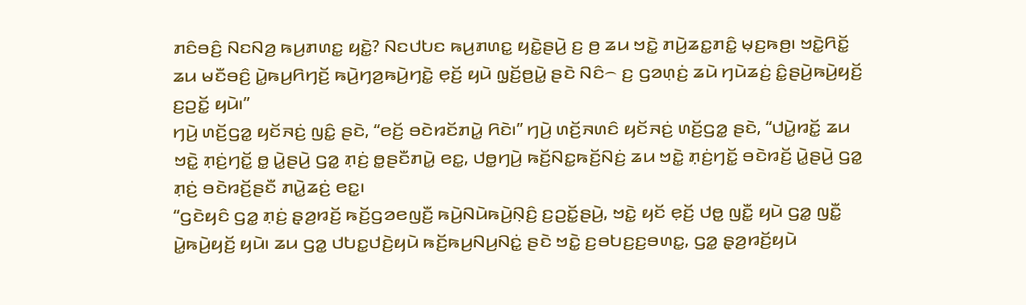ꤊꤢꤨꤋꤢꤨ꤬ ꤡꤢꤡꤤ꤬ ꤒꤣ꤬ꤊꤛꤢ꤭ ꤟꤢꤧ꤭? ꤡꤢꤓꤝꤢ ꤒꤣ꤬ꤊꤛꤢ꤭ ꤟꤢꤧ꤭ꤔꤣꤧ꤬ ꤢ꤬ ꤥ꤬ ꤘꤣ ꤠꤢꤧ꤭ ꤊꤣꤧ꤬ꤘꤢ꤭ꤊꤢꤨ꤭ ꤗ꤫ꤢ꤬ꤒꤥ꤬꤯ ꤠꤢꤧ꤭ꤖꤢꤩ꤭ ꤘꤣ ꤗꤢꤪꤋꤢꤨ꤬ ꤣꤧ꤭ꤒꤣ꤬ꤖꤚꤢꤩ꤬ ꤒꤣꤧ꤬ꤚꤤ꤬ꤒꤣꤧ꤬ꤚꤢꤧ꤭ ꤕ꤫ꤢꤩ꤬ ꤟꤣꤧ ꤜ꤫ꤢꤩ꤬ꤥ꤬ꤣꤧ꤭ ꤔꤢꤧ ꤡꤢꤨ꤮ ꤢ꤬ ꤞꤤꤛ꤫ꤢꤦ꤬ ꤘꤣꤧ ꤚꤣꤧꤘꤢꤦ꤬ ꤢꤨ꤭ꤔꤣꤧ꤬ꤒꤣꤧ꤬ꤟꤢꤩ꤬ ꤢ꤬ꤑꤢꤩ꤭ ꤟꤣꤧ꤯”
ꤚꤣꤧ꤬ ꤛꤢꤩ꤬ꤞꤤ꤭ ꤟꤢꤩꤏꤢꤦ꤬ ꤜꤢꤨ꤭ ꤔꤢꤧ, “ꤕꤢꤩ꤬ ꤋꤢꤧꤙꤢꤩꤊꤣꤧ꤭ ꤖꤢꤧ꤯” ꤚꤣꤧ꤬ ꤛꤢꤩ꤬ꤏꤛꤢꤨ ꤟꤢꤩꤏꤢꤦ꤬ ꤛꤢꤩ꤬ꤞꤤ꤭ ꤔꤢꤧ, “ꤓꤣꤧ꤭ꤙꤢꤩ꤭ ꤘꤣ ꤠꤢꤧ꤭ ꤊ꤫ꤢꤦ꤬ꤚꤢꤩ꤭ ꤥ꤭ ꤣꤧ꤭ꤔꤣꤧ꤬ ꤞꤤ꤭ ꤊ꤫ꤢꤦ꤬ ꤥ꤭ꤔꤢꤪꤊꤣꤧ꤭ ꤕꤢ꤭, ꤓꤥ꤭ꤚꤣꤧ꤬ ꤒꤢꤩ꤬ꤡꤢ꤭ꤒꤢꤩ꤬ꤡꤢꤦ꤬ ꤘꤣ ꤠꤢꤧ꤭ ꤊ꤫ꤢꤦ꤬ꤚꤢꤩ꤭ ꤋꤢꤧꤙꤢꤩ꤬ ꤣꤧ꤭ꤔꤣꤧ꤬ ꤞꤤ꤭ ꤊ꤫ꤢꤦ꤬ ꤋꤢꤧꤙꤢꤩ꤬ꤔꤢꤪ ꤊꤣꤧ꤭ꤘꤢꤦ꤬ ꤕꤢ꤭꤯
“ꤞꤢꤧꤟꤢꤨ ꤞꤤ꤭ ꤊ꤫ꤢꤦ꤬ ꤔ꤫ꤤ꤬ꤙꤢꤩ꤬ ꤒꤢꤩ꤬ꤞꤤꤕꤜꤢꤪ꤬ ꤒꤣꤧ꤬ꤡꤣꤧꤒꤣꤧ꤬ꤡ꤫ꤢꤨ꤬ ꤢ꤬ꤑꤢꤩ꤭ꤔꤣꤧ꤬, ꤠꤢꤧ꤭ ꤟꤢꤩ ꤕ꤫ꤢꤩ꤬ ꤓꤥ꤭ ꤜꤢꤪ꤭ ꤟꤣꤧ ꤞꤤ꤭ ꤜꤢꤪ꤭ ꤣꤧ꤭ꤒꤣꤧ꤬ꤟꤢꤩ꤬ ꤟꤣꤧ꤯ ꤘꤣ ꤞꤤ꤭ ꤓꤝꤢ꤭ꤓꤢꤧ꤬ꤟꤣꤧ ꤒꤢꤩ꤬ꤒꤣ꤬ꤡꤣ꤬ꤡꤢꤦ꤭ ꤔꤢꤧ ꤠꤢꤧ꤭ ꤢ꤬ꤋꤝꤢ꤬ꤢ꤬ꤋꤛꤢ꤭, ꤞꤤ꤭ ꤔ꤫ꤤ꤬ꤙꤢꤩ꤬ꤟꤣꤧ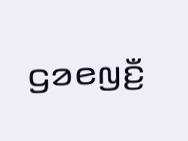ꤞꤤꤕꤜꤢꤪ꤬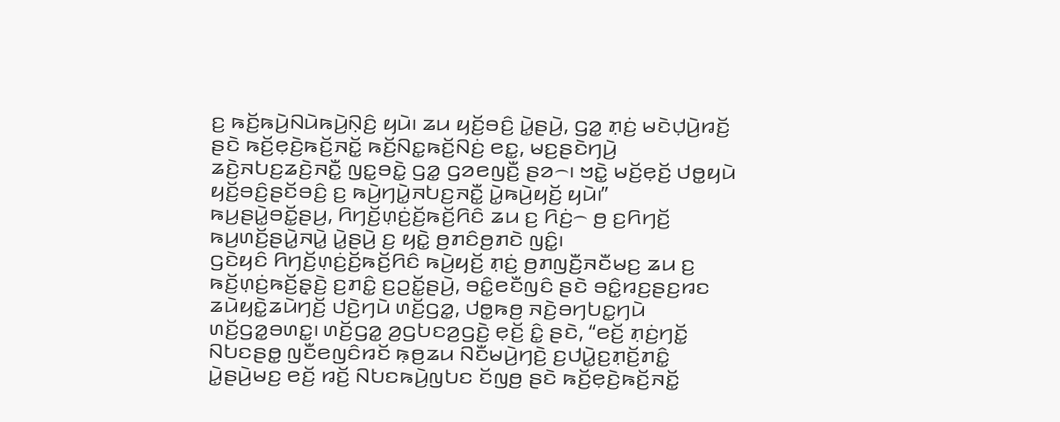ꤢ꤬ ꤒꤢꤩ꤬ꤒꤣꤧ꤬ꤡꤣꤧꤒꤣꤧ꤬ꤡ꤫ꤢꤨ꤬ ꤟꤣꤧ꤯ ꤘꤣ ꤟꤢꤩ꤬ꤋꤢꤨ꤬ ꤣꤧ꤭ꤔꤣꤧ꤬, ꤞꤤ꤭ ꤊ꤫ꤢꤦ꤬ ꤗꤢꤧꤓ꤫ꤣꤧ꤬ꤙꤢꤩ꤬ ꤔꤢꤧ ꤒꤢꤩ꤬ꤕ꤫ꤢꤧ꤬ꤒꤢꤩ꤬ꤏꤢꤩ꤭ ꤒꤢꤩ꤬ꤡꤢ꤭ꤒꤢꤩ꤬ꤡꤢꤦ꤬ ꤕꤢ꤭, ꤗꤢ꤬ꤔꤢꤧꤚꤣꤧ꤬ ꤘꤢꤧ꤬ꤏꤝꤢ꤬ꤘꤢꤧ꤬ꤏꤢꤪ꤭ ꤜꤢ꤭ꤋꤢꤧ꤭ ꤞꤤ꤭ ꤞꤤꤕꤜꤢꤪ꤬ ꤔꤤ꤮꤯ ꤠꤢꤧ꤭ ꤗꤢꤩ꤬ꤕ꤫ꤢꤩ꤬ ꤓꤥ꤭ꤟꤣꤧ ꤟꤢꤩ꤬ꤋꤢꤨ꤬ꤔꤢꤩꤋꤢꤨ꤬ ꤢ꤬ ꤒꤣꤧ꤬ꤚꤣꤧ꤭ꤏꤝꤢ꤬ꤏꤢꤪ꤭ ꤣꤧ꤭ꤒꤣꤧ꤬ꤟꤢꤩ꤬ ꤟꤣꤧ꤯”
ꤒꤣ꤬ꤔꤣꤧ꤭ꤋꤢꤩ꤭ꤔꤣ꤬, ꤖꤚꤢꤩ꤬ꤛ꤫ꤢꤦ꤬ꤢꤩ꤬ꤒꤢꤩ꤬ꤖꤢꤨ ꤘꤣ ꤢ꤬ ꤖꤢꤦ꤬꤮ ꤥ꤬ ꤢ꤬ꤖꤚꤢꤩ꤬ ꤒꤣ꤬ꤛꤢꤩ꤬ꤔꤣꤧ꤭ꤏꤣꤧ꤭ ꤣꤧ꤭ꤔꤣꤧ꤬ ꤢ꤬ ꤟꤢꤧ꤭ ꤥ꤬ꤊꤢꤨꤥ꤬ꤊꤢꤧ ꤜꤢꤨ꤭꤯
ꤞꤢꤧꤟꤢꤨ ꤖꤚꤢꤩ꤬ꤛ꤫ꤢꤦ꤬ꤢꤩ꤬ꤒꤢꤩ꤬ꤖꤢꤨ ꤒꤣꤧ꤬ꤟꤢꤩ꤬ ꤊ꤫ꤢꤦ꤬ ꤥ꤬ꤊꤜꤢꤪ꤬ꤏꤢꤪꤗꤢ꤬ ꤘꤣ ꤢ꤬ ꤒꤢꤩ꤬ꤛ꤫ꤢꤦ꤬ꤒꤢꤩ꤬ꤔ꤫ꤢꤧ꤬ ꤢ꤬ꤊꤢꤨ꤭ ꤢ꤬ꤑꤢꤩ꤭ꤔꤣꤧ꤬, ꤋꤢꤨ꤭ꤕꤢꤪꤜꤢꤨ ꤔꤢꤧ ꤋꤢꤨ꤭ꤙꤢ꤬ꤔꤢ꤬ꤙꤢ ꤘꤣꤧꤟꤢꤧ꤭ꤘꤣꤧꤚꤢꤩ꤬ ꤓꤢꤧ꤬ꤚꤣꤧ ꤛꤢꤩ꤬ꤞꤤ꤭, ꤓꤥ꤭ꤒꤥ꤬ ꤏꤢꤧ꤬ꤋꤚꤝꤢ꤭ꤚꤣꤧ ꤛꤢꤩ꤬ꤞꤤ꤭ꤋꤛꤢ꤭꤯ ꤛꤢꤩ꤬ꤞꤤ꤭ ꤤ꤬ꤞꤝꤢꤤ꤬ꤞꤢꤧ꤬ ꤕ꤫ꤢꤩ꤬ ꤢꤨ꤭ ꤔꤢꤧ, “ꤕꤢꤩ꤬ ꤊ꤫ꤢꤦ꤬ꤚꤢꤩ꤭ ꤡꤝꤢꤔꤥ꤭ ꤜꤢꤪꤕꤜꤢꤨꤙꤢꤩ ꤒ꤫ꤥ꤬ꤘꤣ ꤡꤢꤪꤗꤣꤧ꤬ꤚꤢꤧ꤬ ꤢ꤬ꤓꤣꤧ꤭ꤢ꤬ꤊ꤫ꤢꤩ꤬ꤊꤢꤨ꤭ ꤣꤧ꤭ꤔꤣꤧ꤬ꤗꤢ꤬ ꤕꤢꤩ꤬ ꤙꤢꤩ꤬ ꤡꤝꤢꤒꤣꤧ꤬ꤜꤝꤢ ꤢꤩꤜꤥ꤬ ꤔꤢꤧ ꤒꤢꤩ꤬ꤕ꤫ꤢꤧ꤬ꤒꤢꤩ꤬ꤏꤢꤩ꤭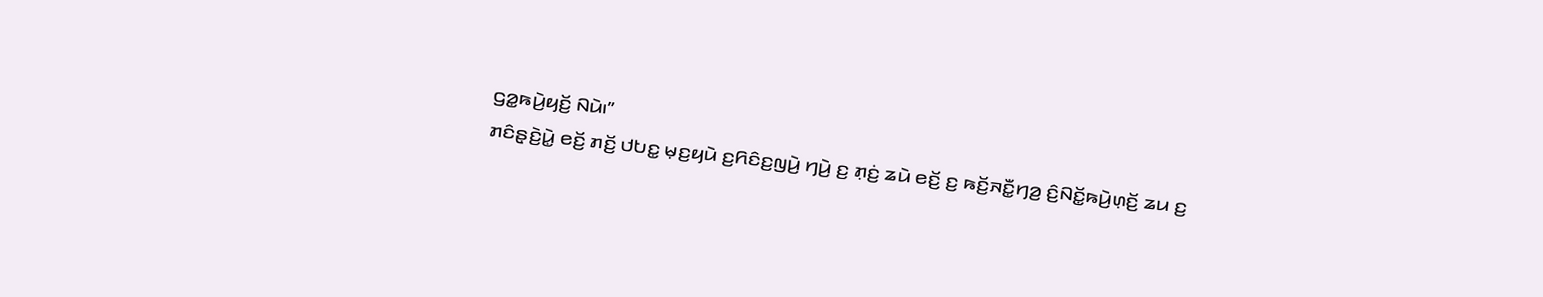ꤞꤤ꤭ꤒꤣꤧ꤬ꤟꤢꤩ꤬ ꤡꤣꤧ꤯”
ꤊꤢꤨꤔ꤫ꤢꤧ꤬ꤣꤧ꤭ ꤕꤢꤩ꤬ ꤊꤢꤩ꤬ ꤓꤝꤢ꤭ ꤗ꤫ꤢ꤬ꤟꤣꤧ ꤢ꤬ꤖꤢꤨꤢ꤬ꤜꤣꤧ꤬ ꤚꤣꤧ꤬ ꤢ꤬ ꤊ꤫ꤢꤦ꤬ ꤘꤣꤧ ꤕꤢꤩ꤬ ꤢ꤬ ꤒꤢꤩ꤬ꤏꤢꤪ꤭ꤚꤤ꤬ ꤢꤨ꤬ꤡꤢꤩ꤭ꤒꤣꤧ꤬ꤛ꤫ꤢꤩ꤬ ꤘꤣ ꤢ꤬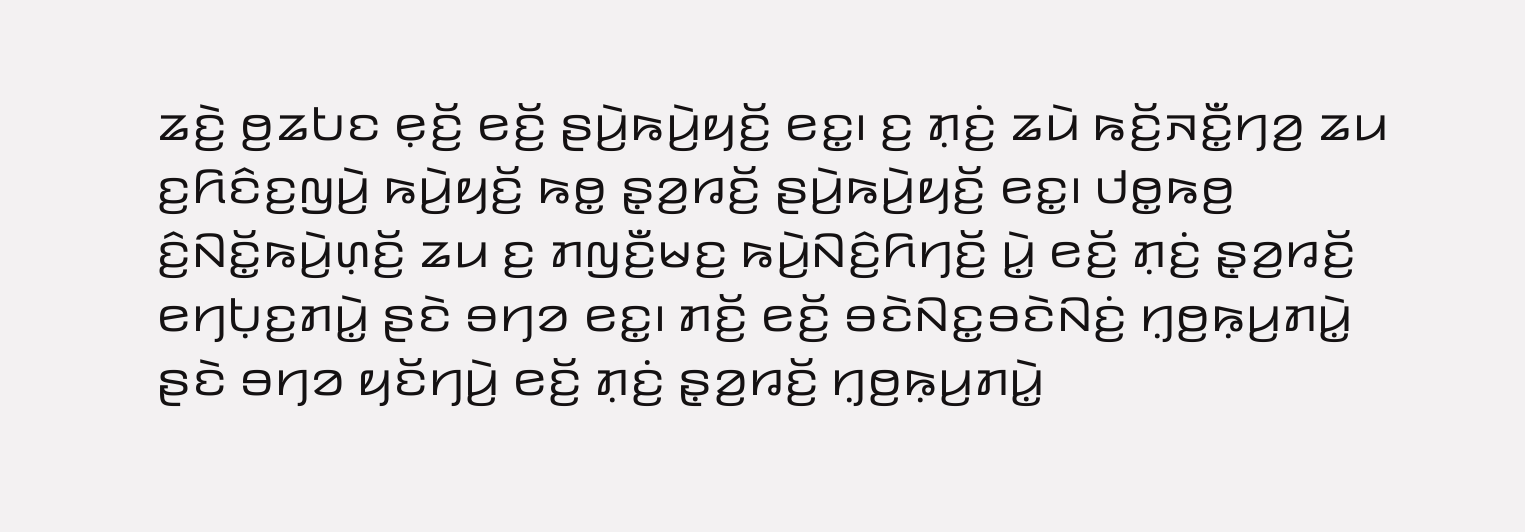ꤘꤢꤧ꤬ ꤥ꤬ꤘꤝꤢ ꤕ꤫ꤢꤩ꤬ ꤕꤢꤩ꤬ ꤔꤣꤧ꤬ꤒꤣꤧ꤬ꤟꤢꤩ꤬ ꤕꤢ꤭꤯ ꤢ꤬ ꤊ꤫ꤢꤦ꤬ ꤘꤣꤧ ꤒꤢꤩ꤬ꤏꤢꤪ꤭ꤚꤤ꤬ ꤘꤣ ꤢ꤬ꤖꤢꤨꤢ꤬ꤜꤣꤧ꤬ ꤒꤣꤧ꤬ꤟꤢꤩ꤬ ꤒꤥ꤭ ꤔ꤫ꤤ꤬ꤙꤢꤩ꤬ ꤔꤣꤧ꤬ꤒꤣꤧ꤬ꤟꤢꤩ꤬ ꤕꤢ꤭꤯ ꤓꤥ꤭ꤒꤥ꤬ ꤢꤨ꤬ꤡꤢꤩ꤭ꤒꤣꤧ꤬ꤛ꤫ꤢꤩ꤬ ꤘꤣ ꤢ꤬ ꤊꤜꤢꤪ꤬ꤗꤢ꤬ ꤒꤣꤧ꤬ꤡꤢꤨ꤬ꤖꤚꤢꤩ꤬ ꤣꤧ꤭ ꤕꤢꤩ꤬ ꤊ꤫ꤢꤦ꤬ ꤔ꤫ꤤ꤬ꤙꤢꤩ꤬ ꤕꤚꤝ꤫ꤢ꤬ꤊꤣꤧ꤭ ꤔꤢꤧ ꤋꤚꤤ ꤕꤢ꤭꤯ ꤊꤢꤩ꤬ ꤕꤢꤩ꤬ ꤋꤢꤧꤡꤢ꤭ꤋꤢꤧꤡꤢꤦ꤬ ꤚ꤫ꤥ꤬ꤒ꤫ꤣ꤬ꤊꤣꤧ꤭ ꤔꤢꤧ ꤋꤚꤤ ꤟꤢꤩꤚꤣꤧ꤬ ꤕꤢꤩ꤬ ꤊ꤫ꤢꤦ꤬ ꤔ꤫ꤤ꤬ꤙꤢꤩ꤬ ꤚ꤫ꤥ꤬ꤒ꤫ꤣ꤬ꤊꤣꤧ꤭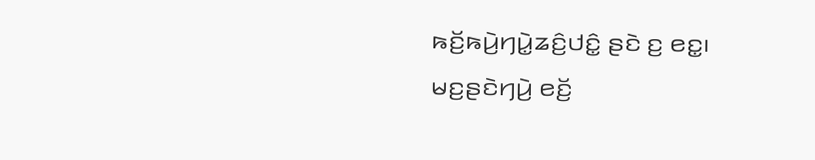ꤒꤢꤩ꤬ꤒꤣꤧ꤬ꤚꤣꤧ꤭ꤘꤢꤨ꤬ꤓꤢꤨ꤭ ꤔꤢꤧ ꤢ꤬ ꤕꤢ꤭꤯
ꤗꤢ꤬ꤔꤢꤧꤚꤣꤧ꤬ ꤕꤢꤩ꤬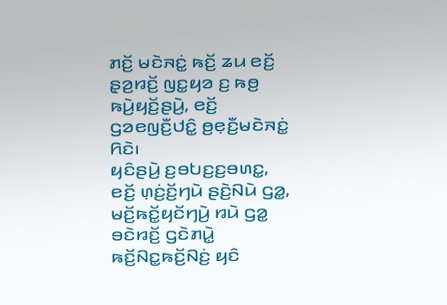ꤊꤢꤩ꤬ ꤗꤢꤧꤏꤢꤦ꤭ ꤒꤢꤩ꤬ ꤘꤣ ꤕꤢꤩ꤬ ꤔ꤫ꤤ꤬ꤙꤢꤩ꤬ ꤜꤢ꤭ꤟꤤ ꤢ꤬ ꤒꤥ꤬ ꤒꤣꤧ꤬ꤟꤢꤩ꤬ꤔꤣꤧ꤬, ꤕꤢꤩ꤬ ꤞꤤꤕꤜꤢꤪ꤬ꤓꤢꤨ꤭ ꤥ꤬ꤕ꤫ꤢꤪ꤬ꤗꤢꤧꤏꤢꤦ꤭ ꤖꤢꤧ꤯
ꤟꤢꤨꤔꤣꤧ꤬ ꤢ꤬ꤋꤝꤢ꤬ꤢ꤬ꤋꤛꤢ꤭, ꤕꤢꤩ꤬ ꤛ꤫ꤢꤦ꤬ꤢꤩ꤬ꤚꤣꤧ ꤔꤢꤧ꤬ꤡꤣꤧ ꤞꤤ꤭, ꤗꤢꤩ꤬ꤒꤢꤩ꤭ꤟꤢꤩꤚꤣꤧ꤬ ꤙꤣꤧ ꤞꤤ꤭ ꤋꤢꤧꤙꤢꤩ꤬ ꤞꤢꤧꤊꤣꤧ꤭ ꤒꤢꤩ꤬ꤡꤢ꤭ꤒꤢꤩ꤬ꤡꤢꤦ꤬ ꤟꤢꤨ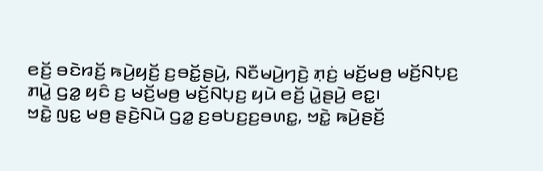ꤕꤢꤩ꤬ ꤋꤢꤧꤙꤢꤩ꤬ ꤒꤣꤧ꤬ꤟꤢꤩ꤬ ꤢ꤬ꤋꤢꤩ꤭ꤔꤣꤧ꤬, ꤡꤢꤪꤗꤣꤧ꤬ꤚꤢꤧ꤬ ꤊ꤫ꤢꤦ꤬ ꤗꤢꤩ꤬ꤗꤥ꤬ ꤗꤢꤩ꤬ꤡꤝ꤫ꤢ꤬ ꤊꤣꤧ꤭ ꤞꤤ꤭ ꤟꤢꤨ ꤢ꤬ ꤗꤢꤩ꤬ꤗꤥ꤬ ꤗꤢꤩ꤬ꤡꤝ꤫ꤢ꤬ ꤟꤣꤧ ꤕꤢꤩ꤬ ꤣꤧ꤭ꤔꤣꤧ꤬ ꤕꤢ꤭꤯
ꤠꤢꤧ꤭ ꤜꤢ꤭ ꤗꤥ꤬ ꤔꤢꤧ꤬ꤡꤣꤧ ꤞꤤ꤭ ꤢ꤬ꤋꤝꤢ꤬ꤢ꤬ꤋꤛꤢ꤭, ꤠꤢꤧ꤭ ꤒꤣꤧ꤬ꤔꤢꤩ꤬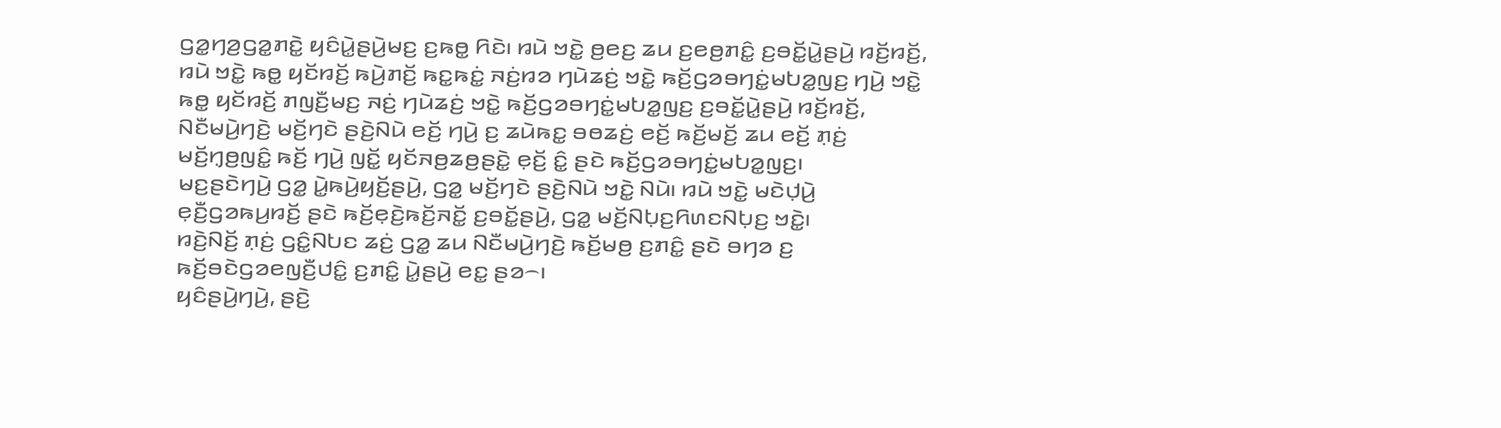ꤞꤤ꤭ꤚꤤ꤬ꤞꤤ꤭ꤊꤢꤧ꤭ ꤟꤢꤨꤣꤧ꤭ꤔꤣꤧ꤬ꤗꤢ꤬ ꤢ꤬ꤒꤥ꤭ ꤖꤢꤧ꤯ ꤙꤣꤧ ꤠꤢꤧ꤭ ꤥ꤬ꤕꤢ꤬ ꤘꤣ ꤢ꤬ꤕꤥ꤬ꤊꤢꤨ꤭ ꤢ꤬ꤋꤢꤩ꤭ꤣꤧ꤭ꤔꤣꤧ꤬ ꤙꤢꤩ꤬ꤙꤢꤩ꤬, ꤙꤣꤧ ꤠꤢꤧ꤭ ꤒꤥ꤭ ꤟꤢꤩꤙꤢꤩ꤬ ꤒꤣꤧ꤬ꤊꤢꤩ꤬ ꤒꤢ꤭ꤒꤢꤦ꤭ ꤏꤢꤦ꤬ꤙꤤ ꤚꤣꤧꤘꤢꤦ꤬ ꤠꤢꤧ꤭ ꤒꤢꤩ꤬ꤞꤤꤋꤚꤢꤦ꤭ꤗꤝꤤ꤭ꤜꤢ꤬ ꤚꤣꤧ꤬ ꤠꤢꤧ꤭ ꤒꤥ꤭ ꤟꤢꤩꤙꤢꤩ꤬ ꤊꤜꤢꤪ꤬ꤗꤢ꤬ ꤏꤢꤦ꤬ ꤚꤣꤧꤘꤢꤦ꤬ ꤠꤢꤧ꤭ ꤒꤢꤩ꤬ꤞꤤꤋꤚꤢꤦ꤭ꤗꤝꤤ꤭ꤜꤢ꤬ ꤢ꤬ꤋꤢꤩ꤭ꤣꤧ꤭ꤔꤣꤧ꤬ ꤙꤢꤩ꤬ꤙꤢꤩ꤬, ꤡꤢꤪꤗꤣꤧ꤬ꤚꤢꤧ꤬ ꤗꤢꤩ꤬ꤚꤢꤧ ꤔꤢꤧ꤬ꤡꤣꤧ ꤕꤢꤩ꤬ ꤚꤣꤧ꤬ ꤢ꤬ ꤘꤣꤧꤒꤢ꤭ ꤋꤥꤘꤢꤦ꤬ ꤕꤢꤩ꤬ ꤒꤢꤩ꤬ꤗꤢꤩ꤬ ꤘꤣ ꤕꤢꤩ꤬ ꤊ꤫ꤢꤦ꤬ ꤗꤢꤩ꤬ꤚ꤫ꤥ꤬ꤜꤢꤨ꤭ ꤒꤢꤩ꤬ ꤚꤣꤧ꤬ ꤜꤢꤩ꤭ ꤟꤢꤩꤏꤥ꤬ꤘꤥ꤬ꤔꤢꤧ꤭ ꤕ꤫ꤢꤩ꤬ ꤢꤨ꤭ ꤔꤢꤧ ꤒꤢꤩ꤬ꤞꤤꤋꤚꤢꤦ꤭ꤗꤝꤤ꤭ꤜꤢ꤬꤯
ꤗꤢ꤬ꤔꤢꤧꤚꤣꤧ꤬ ꤞꤤ꤭ ꤣꤧ꤭ꤒꤣꤧ꤬ꤟꤢꤩ꤬ꤔꤣꤧ꤬, ꤞꤤ꤭ ꤗꤢꤩ꤬ꤚꤢꤧ ꤔꤢꤧ꤬ꤡꤣꤧ ꤠꤢꤧ꤭ ꤡꤣꤧ꤯ ꤙꤣꤧ ꤠꤢꤧ꤭ ꤗꤢꤧꤓ꤫ꤣꤧ꤬ ꤕ꤫ꤢꤪ꤬ꤞꤤꤒꤣ꤬ꤙꤢꤩ꤬ ꤔꤢꤧ ꤒꤢꤩ꤬ꤕ꤫ꤢꤧ꤬ꤒꤢꤩ꤬ꤏꤢꤩ꤭ ꤢ꤬ꤋꤢꤩ꤭ꤔꤣꤧ꤬, ꤞꤤ꤭ ꤗꤢꤩ꤬ꤡꤝ꤫ꤢ꤬ꤖꤛꤢꤡꤝ꤫ꤢ꤬ ꤠꤢꤧ꤭꤯
ꤙꤢꤧ꤬ꤡꤢꤩ꤬ ꤊ꤫ꤢꤦ꤬ ꤞꤢꤨ꤭ꤡꤝꤢ ꤘꤢꤦ꤬ ꤞꤤ꤭ ꤘꤣ ꤡꤢꤪꤗꤣꤧ꤬ꤚꤢꤧ꤬ ꤒꤢꤩ꤬ꤗꤥ꤬ ꤢ꤬ꤊꤢꤨ꤭ ꤔꤢꤧ ꤋꤚꤤ ꤢ꤬ ꤒꤢꤩ꤬ꤋꤢꤧꤞꤤꤕꤜꤢꤪ꤬ꤓꤢꤨ꤭ ꤢ꤬ꤊꤢꤨ꤭ ꤣꤧ꤭ꤔꤣꤧ꤬ ꤕꤢ꤭ ꤔꤤ꤮꤯
ꤟꤢꤨꤔꤣꤧ꤬ꤚꤣꤧ꤬, ꤔꤢꤧ꤬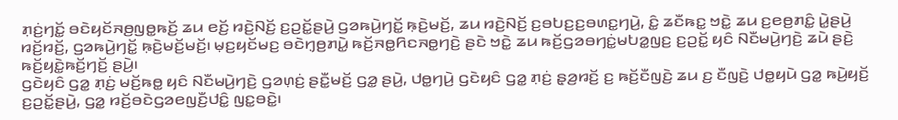ꤊ꤫ꤢꤦ꤬ꤚꤢꤩ꤭ ꤋꤢꤧꤟꤢꤩꤏꤥ꤬ꤜꤥ꤭ꤒꤢꤩ꤬ ꤘꤣ ꤕꤢꤩ꤬ ꤙꤢꤧ꤬ꤡꤢꤩ꤬ ꤢ꤬ꤑꤢꤩ꤭ꤔꤣꤧ꤬ ꤞꤤꤒꤣꤧ꤬ꤚꤢꤩ꤭ ꤒ꤫ꤢꤧ꤬ꤗꤢꤩ꤬, ꤘꤣ ꤙꤢꤧ꤬ꤡꤢꤩ꤬ ꤢ꤬ꤋꤝꤢ꤬ꤢ꤬ꤋꤛꤢ꤭ꤚꤣꤧ꤬, ꤢꤨ꤭ ꤘꤢꤪꤒꤢ꤭ ꤠꤢꤧ꤭ ꤘꤣ ꤢ꤬ꤕꤥ꤬ꤊꤢꤨ꤭ ꤣꤧ꤭ꤔꤣꤧ꤬ ꤙꤢꤩ꤬ꤙꤢꤩ꤬, ꤞꤤꤒꤣꤧ꤬ꤚꤢꤩ꤭ ꤒ꤫ꤢꤧ꤬ꤗꤢꤩ꤬ꤗꤢꤩ꤬꤯ ꤗ꤫ꤢ꤬ꤟꤢꤩꤗꤢ꤬ ꤋꤢꤧꤚ꤫ꤥ꤬ꤊꤣꤧ꤭ ꤒꤢꤩ꤬ꤏꤥ꤭ꤖꤢꤏꤥ꤭ꤚꤢꤧ꤬ ꤔꤢꤧ ꤠꤢꤧ꤭ ꤘꤣ ꤒꤢꤩ꤬ꤞꤤꤋꤚꤢꤦ꤭ꤗꤝꤤ꤭ꤜꤢ꤬ ꤢ꤬ꤑꤢꤩ꤭ ꤟꤢꤨ ꤡꤢꤪꤗꤣꤧ꤬ꤚꤢꤧ꤬ ꤘꤣꤧ ꤔꤢꤧ꤬ ꤒꤢꤩ꤬ꤟꤢꤧ꤭ꤒꤢꤩ꤬ꤚꤢꤩ꤬ ꤔꤣꤧ꤬꤯
ꤞꤢꤧꤟꤢꤨ ꤞꤤ꤭ ꤊ꤫ꤢꤦ꤬ ꤗꤢꤩ꤬ꤒꤥ꤭ ꤟꤢꤨ ꤡꤢꤪꤗꤣꤧ꤬ꤚꤢꤧ꤬ ꤞꤤꤛ꤫ꤢꤦ꤬ ꤔꤢꤪ꤭ꤗꤢꤩ꤬ ꤞꤤ꤭ ꤔꤣꤧ꤬, ꤓꤥ꤭ꤚꤣꤧ꤬ ꤞꤢꤧꤟꤢꤨ ꤞꤤ꤭ ꤊ꤫ꤢꤦ꤬ ꤔ꤫ꤤ꤬ꤙꤢꤩ꤬ ꤢ꤬ ꤒꤢꤩ꤬ꤢꤪꤜꤢꤧ꤬ ꤘꤣ ꤢ꤬ ꤢꤪꤜꤢꤧ꤬ ꤓꤥ꤭ꤟꤣꤧ ꤞꤤ꤭ ꤒꤣꤧ꤬ꤟꤢꤩ꤬ ꤢ꤬ꤑꤢꤩ꤭ꤔꤣꤧ꤬, ꤞꤤ꤭ ꤙꤢꤩ꤬ꤋꤢꤧꤞꤤꤕꤜꤢꤪ꤬ꤓꤢꤨ꤭ ꤜꤢ꤭ꤋꤢꤧ꤭꤯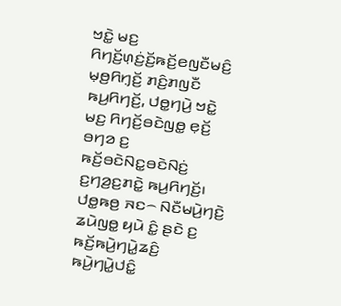ꤠꤢꤧ꤭ ꤗꤢ꤬ ꤖꤚꤢꤩ꤬ꤛ꤫ꤢꤦ꤬ꤢꤩ꤬ꤒꤢꤩ꤬ꤕꤜꤢꤪꤗꤢꤨ꤬ ꤗ꤫ꤥ꤬ꤖꤚ꤫ꤢꤩ꤬ ꤊꤢꤨ꤬ꤊꤜꤢꤪ ꤒꤣ꤬ꤖꤚꤢꤩ꤬, ꤓꤥ꤭ꤚꤣꤧ꤬ ꤠꤢꤧ꤭ ꤗꤢ꤬ ꤖꤚꤢꤩ꤬ꤋꤢꤧꤜꤥ꤭ ꤕ꤫ꤢꤩ꤬ ꤋꤚꤤ ꤢ꤬ ꤒꤢꤩ꤬ꤋꤢꤧꤡꤢ꤭ꤋꤢꤧꤡꤢꤦ꤬ ꤢ꤬ꤚꤤ꤬ꤢ꤬ꤊꤢꤧ꤭ ꤒꤣ꤬ꤖꤚꤢꤩ꤬꤯ ꤓꤥ꤭ꤒꤥ꤬ ꤏꤢ꤮ ꤡꤢꤪꤗꤣꤧ꤬ꤚꤢꤧ꤬ ꤘꤣꤧꤜꤥ꤭ ꤟꤣꤧ ꤢꤨ꤭ ꤔꤢꤧ ꤢ꤬ ꤒꤢꤩ꤬ꤒꤣꤧ꤬ꤚꤣꤧ꤭ꤘꤢꤨ꤬ ꤒꤣꤧ꤬ꤚꤣꤧ꤭ꤓꤢꤨ꤭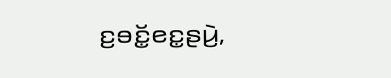ꤢ꤬ꤋꤢꤩ꤭ꤕꤢ꤭ꤔꤣꤧ꤬,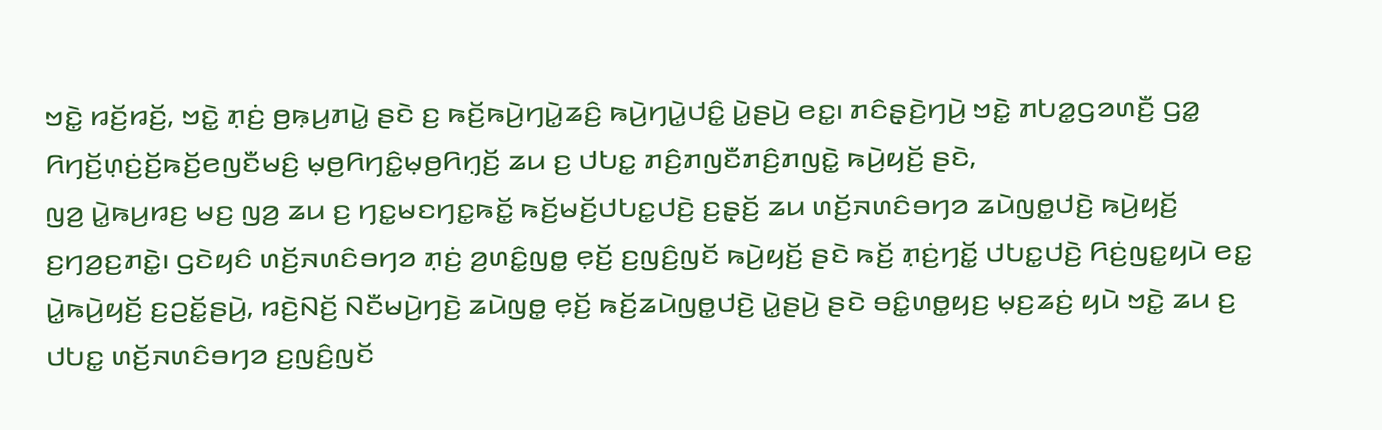ꤠꤢꤧ꤭ ꤙꤢꤩ꤬ꤙꤢꤩ꤬, ꤠꤢꤧ꤭ ꤊ꤫ꤢꤦ꤬ ꤥ꤬ꤒ꤫ꤣ꤬ꤊꤣꤧ꤭ ꤔꤢꤧ ꤢ꤬ ꤒꤢꤩ꤬ꤒꤣꤧ꤬ꤚꤣꤧ꤭ꤘꤢꤨ꤬ ꤒꤣꤧ꤬ꤚꤣꤧ꤭ꤓꤢꤨ꤭ ꤣꤧ꤭ꤔꤣꤧ꤬ ꤕꤢ꤭꤯ ꤊꤢꤨꤔ꤫ꤢꤧ꤬ꤚꤣꤧ꤬ ꤠꤢꤧ꤭ ꤊꤝꤤ꤭ꤞꤤꤛꤢꤪ꤬ ꤞꤤ꤭ ꤖꤚꤢꤩ꤬ꤛ꤫ꤢꤦ꤬ꤢꤩ꤬ꤒꤢꤩ꤬ꤕꤜꤢꤪꤗꤢꤨ꤬ ꤗ꤫ꤥ꤬ꤖꤚꤢꤨ꤭ꤗ꤫ꤥ꤬ꤖꤚ꤫ꤢꤩ꤬ ꤘꤣ ꤢ꤬ ꤓꤝꤢ꤭ ꤊꤢꤨ꤬ꤊꤜꤢꤪꤊꤢꤨ꤬ꤊꤜꤢꤧ꤭ ꤒꤣꤧ꤬ꤟꤢꤩ꤬ ꤔꤢꤧ,
ꤜꤤ꤬ ꤣꤧ꤭ꤒꤣ꤬ꤙꤢ꤬ ꤗꤢ꤬ ꤜꤤ꤬ ꤘꤣ ꤢ꤬ ꤚꤢ꤭ꤗꤢꤚꤢ꤭ꤒꤢꤩ꤭ ꤒꤢꤩ꤬ꤗꤢꤩ꤬ꤓꤝꤢ꤭ꤓꤢꤧ꤬ ꤢ꤬ꤔ꤫ꤢꤩ꤬ ꤘꤣ ꤛꤢꤩ꤬ꤏꤛꤢꤨꤋꤚꤤ ꤘꤣꤧꤜꤥ꤭ꤓꤢꤧ꤬ ꤒꤣꤧ꤬ꤟꤢꤩ꤬ ꤢ꤬ꤚꤤ꤬ꤢ꤬ꤊꤢꤧ꤭꤯ ꤞꤢꤧꤟꤢꤨ ꤛꤢꤩ꤬ꤏꤛꤢꤨꤋꤚꤤ ꤊ꤫ꤢꤦ꤬ ꤤ꤬ꤛꤢꤨ꤭ꤜꤥ꤭ ꤕ꤫ꤢꤩ꤬ ꤢ꤬ꤜꤢꤨ꤬ꤜꤢꤩ ꤒꤣꤧ꤬ꤟꤢꤩ꤬ ꤔꤢꤧ ꤒꤢꤩ꤬ ꤊ꤫ꤢꤦ꤬ꤚꤢꤩ꤭ ꤓꤝꤢ꤭ꤓꤢꤧ꤬ ꤖꤢꤦ꤬ꤜꤢ꤭ꤟꤣꤧ ꤕꤢ꤭ ꤣꤧ꤭ꤒꤣꤧ꤬ꤟꤢꤩ꤬ ꤢ꤬ꤑꤢꤩ꤭ꤔꤣꤧ꤬, ꤙꤢꤧ꤬ꤡꤢꤩ꤬ ꤡꤢꤪꤗꤣꤧ꤬ꤚꤢꤧ꤬ ꤘꤣꤧꤜꤥ꤭ ꤕ꤫ꤢꤩ꤬ ꤒꤢꤩ꤬ꤘꤣꤧꤜꤥ꤭ꤓꤢꤧ꤬ ꤣꤧ꤭ꤔꤣꤧ꤬ ꤔꤢꤧ ꤋꤢꤨ꤭ꤛꤥ꤭ꤟꤢ꤬ ꤗ꤫ꤢ꤬ꤘꤢꤦ꤬ ꤟꤣꤧ ꤠꤢꤧ꤭ ꤘꤣ ꤢ꤬ ꤓꤝꤢ꤭ ꤛꤢꤩ꤬ꤏꤛꤢꤨꤋꤚꤤ ꤢ꤬ꤜꤢꤨ꤬ꤜꤢꤩ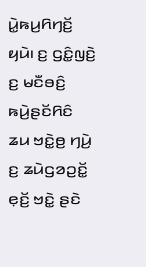ꤣꤧ꤭ꤒꤣ꤬ꤖꤚꤢꤩ꤬ ꤟꤣꤧ꤯ ꤢ꤬ ꤞꤢꤨ꤭ꤜꤢꤧ꤬ ꤢ꤬ ꤗꤢꤪꤋꤢꤨ꤬ ꤒꤣꤧ꤬ꤔꤢꤩꤖꤢꤨ ꤘꤣ ꤠꤢꤧ꤭ꤥ꤬ ꤚꤣꤧ꤬ ꤢ꤬ ꤘꤣꤧꤞꤤꤑꤢꤩ꤭ ꤕ꤫ꤢꤩ꤬ ꤠꤢꤧ꤭ ꤔꤢꤧ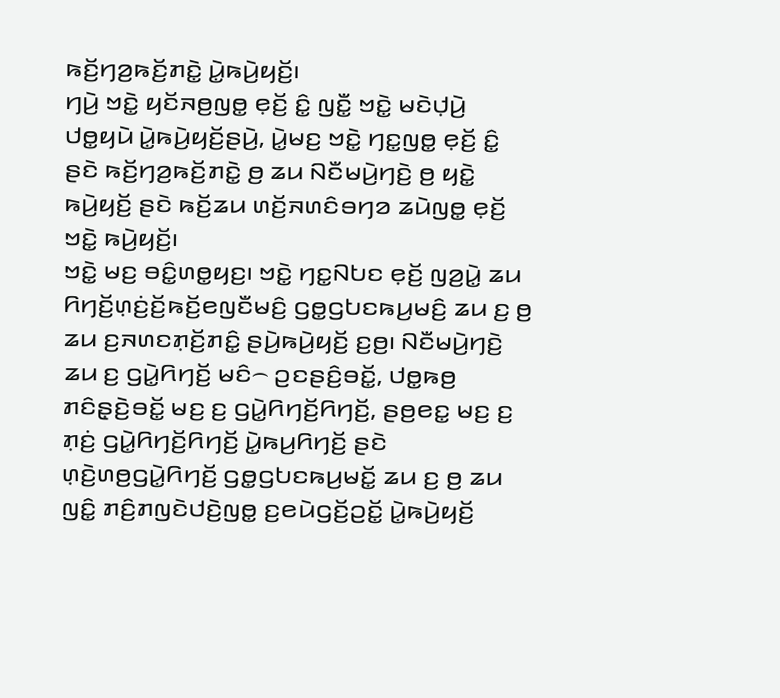ꤒꤢꤩ꤬ꤚꤤ꤬ꤒꤢꤩ꤬ꤊꤢꤧ꤭ ꤣꤧ꤭ꤒꤣꤧ꤬ꤟꤢꤩ꤬꤯
ꤚꤣꤧ꤬ ꤠꤢꤧ꤭ ꤟꤢꤩꤏꤥ꤬ꤜꤥ꤭ ꤕ꤫ꤢꤩ꤬ ꤢꤨ꤭ ꤜꤢꤪ꤭ ꤠꤢꤧ꤭ ꤗꤢꤧꤓ꤫ꤣꤧ꤬ ꤓꤥ꤭ꤟꤣꤧ ꤣꤧ꤭ꤒꤣꤧ꤬ꤟꤢꤩ꤬ꤔꤣꤧ꤬, ꤣꤧ꤭ꤗꤢ꤬ ꤠꤢꤧ꤭ ꤚꤢ꤭ꤜꤥ꤭ ꤕ꤫ꤢꤩ꤬ ꤢꤨ꤭ ꤔꤢꤧ ꤒꤢꤩ꤬ꤚꤤ꤬ꤒꤢꤩ꤬ꤊꤢꤧ꤭ ꤥ꤬ ꤘꤣ ꤡꤢꤪꤗꤣꤧ꤬ꤚꤢꤧ꤬ ꤥ꤬ ꤟꤢꤧ꤭ ꤒꤣꤧ꤬ꤟꤢꤩ꤬ ꤔꤢꤧ ꤒꤢꤩ꤬ꤘꤣ ꤛꤢꤩ꤬ꤏꤛꤢꤨꤋꤚꤤ ꤘꤣꤧꤜꤥ꤭ ꤕ꤫ꤢꤩ꤬ ꤠꤢꤧ꤭ ꤒꤣꤧ꤬ꤟꤢꤩ꤬꤯
ꤠꤢꤧ꤭ ꤗꤢ꤬ ꤋꤢꤨ꤭ꤛꤥ꤭ꤟꤢ꤬꤯ ꤠꤢꤧ꤭ ꤚꤢ꤭ꤡꤝꤢ ꤕ꤫ꤢꤩ꤬ ꤜꤤ꤬ꤣꤧ꤭ ꤘꤣ ꤖꤚꤢꤩ꤬ꤛ꤫ꤢꤦ꤬ꤢꤩ꤬ꤒꤢꤩ꤬ꤕꤜꤢꤪꤗꤢꤨ꤬ ꤞꤥ꤭ꤞꤝꤢꤒꤣ꤬ꤗꤢꤨ꤬ ꤘꤣ ꤢ꤬ ꤥ꤬ ꤘꤣ ꤢ꤬ꤏꤛꤢꤊ꤫ꤢꤩ꤬ꤊꤢꤨ꤭ ꤔꤣꤧ꤬ꤒꤣꤧ꤬ꤟꤢꤩ꤬ ꤢ꤬ꤥ꤬꤯ ꤡꤢꤪꤗꤣꤧ꤬ꤚꤢꤧ꤬ ꤘꤣ ꤢ꤬ ꤞꤣꤧ꤭ꤖꤚꤢꤩ꤬ ꤗꤢꤨ꤮ ꤑꤢꤔꤢꤨ꤬ꤋꤢꤩ꤭, ꤓꤥ꤭ꤒꤥ꤬ ꤊꤢꤨꤔ꤫ꤢꤧ꤬ꤋꤢꤩ꤭ ꤗꤢ꤬ ꤢ꤬ ꤞꤣꤧ꤭ꤖꤚꤢꤩ꤬ꤖꤚꤢꤩ꤬, ꤔꤥ꤬ꤕꤢ꤭ ꤗꤢ꤬ ꤢ꤬ ꤊ꤫ꤢꤦ꤬ ꤞꤣꤧ꤭ꤖꤚꤢꤩ꤬ꤖꤚꤢꤩ꤬ ꤣꤧ꤭ꤒꤣ꤬ꤖꤚꤢꤩ꤬ ꤔꤢꤧ ꤛ꤫ꤢꤧ꤬ꤛꤥ꤬ꤞꤣꤧ꤭ꤖꤚꤢꤩ꤬ ꤞꤥ꤭ꤞꤝꤢꤒꤣ꤬ꤗꤢꤩ꤭ ꤘꤣ ꤢ꤬ ꤥ꤬ ꤘꤣ ꤜꤢꤨ꤭ ꤊꤢꤨ꤬ꤊꤜꤢꤧꤓꤢꤧ꤬ꤜꤥ꤭ ꤢ꤬ꤕꤣꤧꤞꤢꤩ꤬ꤑꤢꤩ꤭ ꤣꤧ꤭ꤒꤣꤧ꤬ꤟꤢꤩ꤬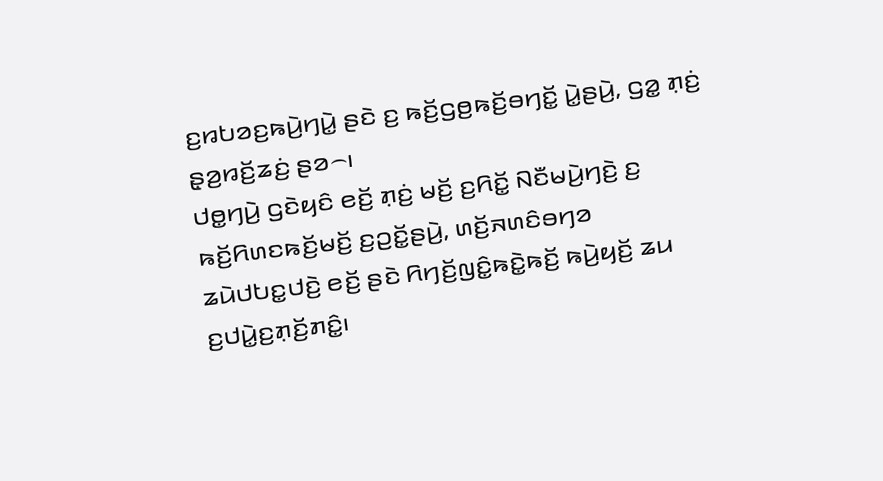ꤢ꤬ꤙꤝꤤꤢ꤬ꤒꤣꤧ꤬ꤚꤣꤧ꤭ ꤔꤢꤧ ꤢ꤬ ꤒꤢꤩ꤬ꤞꤥ꤬ꤒꤢꤩ꤬ꤋꤚꤢꤩ꤭ ꤣꤧ꤭ꤔꤣꤧ꤬, ꤞꤤ꤭ ꤊ꤫ꤢꤦ꤬ ꤔ꤫ꤤ꤬ꤙꤢꤩ꤬ꤘꤢꤦ꤬ ꤔꤤ꤮꤯
ꤓꤥ꤭ꤚꤣꤧ꤬ ꤞꤢꤧꤟꤢꤨ ꤕꤢꤩ꤬ ꤊ꤫ꤢꤦ꤬ ꤗꤢꤩ꤬ ꤢ꤬ꤖꤢꤩ꤭ ꤡꤢꤪꤗꤣꤧ꤬ꤚꤢꤧ꤬ ꤢ꤬ ꤒꤢꤩ꤬ꤖꤛꤢꤒꤢꤩ꤬ꤗꤢꤩ꤬ ꤢ꤬ꤑꤢꤩ꤭ꤔꤣꤧ꤬, ꤛꤢꤩ꤬ꤏꤛꤢꤨꤋꤚꤤ ꤘꤣꤧꤓꤝꤢ꤭ꤓꤢꤧ꤬ ꤕꤢꤩ꤬ ꤔꤢꤧ ꤖꤚꤢꤩ꤬ꤜꤢꤨ꤭ꤒꤢꤧ꤭ꤒꤢꤩ꤬ ꤒꤣꤧ꤬ꤟꤢꤩ꤬ ꤘꤣ ꤢ꤬ꤓꤣꤧ꤭ꤢ꤬ꤊ꤫ꤢꤩ꤬ꤊꤢꤨ꤭꤯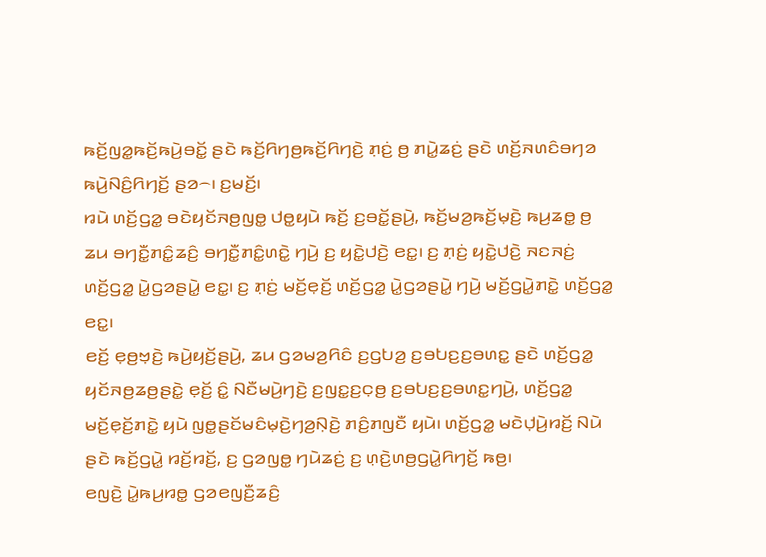ꤒꤢꤩ꤬ꤜꤤ꤭ꤒꤢꤩ꤬ꤒꤣꤧ꤬ꤋꤢꤩ꤭ ꤔꤢꤧ ꤒꤢꤩ꤬ꤖꤚꤥ꤬ꤒꤢꤩ꤬ꤖꤚꤢꤧ꤬ ꤊ꤫ꤢꤦ꤬ ꤥ꤬ ꤊꤣꤧ꤭ꤘꤢꤦ꤬ ꤔꤢꤧ ꤛꤢꤩ꤬ꤏꤛꤢꤨꤋꤚꤤ ꤒꤣꤧ꤬ꤡꤢꤨ꤬ꤖꤚꤢꤩ꤬ ꤔꤤ꤮꤯ ꤢ꤬ꤗꤢꤩ꤬꤯
ꤙꤣꤧ ꤛꤢꤩ꤬ꤞꤤ꤭ ꤋꤢꤧꤟꤢꤩꤏꤥ꤬ꤜꤥ꤭ ꤓꤥ꤭ꤟꤣꤧ ꤒꤢꤩ꤬ ꤢ꤬ꤋꤢꤩ꤭ꤔꤣꤧ꤬, ꤒꤢꤩ꤬ꤗꤤ꤬ꤒꤢꤩ꤬ꤗ꤫ꤢꤧ꤬ ꤒꤣ꤬ꤘꤥ꤭ ꤥ꤬ ꤘꤣ ꤋꤚꤢꤪ꤭ꤊꤢꤨ꤭ꤘꤢꤨ꤬ ꤋꤚꤢꤪ꤭ꤊꤢꤨ꤭ꤛꤢꤧ꤭ ꤚꤣꤧ꤬ ꤢ꤬ ꤟꤢꤧ꤭ꤓꤢꤧ꤬ ꤕꤢ꤭꤯ ꤢ꤬ ꤊ꤫ꤢꤦ꤬ ꤟꤢꤧ꤭ꤓꤢꤧ꤬ ꤏꤢꤏꤢꤦ꤬ ꤛꤢꤩ꤬ꤞꤤ꤭ ꤣꤧ꤭ꤞꤤꤔꤣꤧ꤭ ꤕꤢ꤭꤯ ꤢ꤬ ꤊ꤫ꤢꤦ꤬ ꤗꤢꤩ꤬ꤕ꤫ꤢꤩ꤬ ꤛꤢꤩ꤬ꤞꤤ꤭ ꤣꤧ꤭ꤞꤤꤔꤣꤧ꤭ ꤚꤣꤧ꤬ ꤗꤢꤩ꤬ꤞꤣꤧ꤭ꤊꤢꤧ꤭ ꤛꤢꤩ꤬ꤞꤤ꤭ ꤕꤢ꤭꤯
ꤕꤢꤩ꤬ ꤕ꤫ꤥ꤬ꤠ꤫ꤢꤧ꤬ ꤒꤣꤧ꤬ꤟꤢꤩ꤬ꤔꤣꤧ꤬, ꤘꤣ ꤞꤤꤗꤤ꤬ꤖꤢꤨ ꤢ꤬ꤞꤝꤤ꤬ ꤢ꤬ꤋꤝꤢ꤬ꤢ꤬ꤋꤛꤢ꤭ ꤔꤢꤧ ꤛꤢꤩ꤬ꤞꤤ꤭ ꤟꤢꤩꤏꤥ꤬ꤘꤥ꤬ꤔꤢꤧ꤭ ꤕ꤫ꤢꤩ꤬ ꤢꤨ꤭ ꤡꤢꤪꤗꤣꤧ꤬ꤚꤢꤧ꤬ ꤢ꤬ꤜꤢ꤭ꤢ꤬ꤍ꤫ꤥ꤬ ꤢ꤬ꤋꤝꤢ꤬ꤢ꤬ꤋꤛꤢ꤭ꤚꤣꤧ꤬, ꤛꤢꤩ꤬ꤞꤤ꤭ ꤗꤢꤩ꤬ꤕ꤫ꤢꤩ꤬ꤊꤢꤧ꤭ ꤟꤣꤧ ꤜꤥ꤭ꤔꤢꤩꤗꤢꤨꤗ꤫ꤢꤧ꤬ꤚꤤ꤬ꤡ꤫ꤢꤧ꤬ ꤊꤢꤨ꤬ꤊꤜꤢꤪ ꤟꤣꤧ꤯ ꤛꤢꤩ꤬ꤞꤤ꤭ ꤗꤢꤧꤓ꤫ꤣꤧ꤬ꤙꤢꤩ꤬ ꤡꤣꤧ ꤔꤢꤧ ꤒꤢꤩ꤬ꤞꤣꤧ꤭ ꤙꤢꤩ꤬ꤙꤢꤩ꤬, ꤢ꤬ ꤞꤤꤜꤥ꤭ ꤚꤣꤧꤘꤢꤦ꤬ ꤢ꤬ ꤛ꤫ꤢꤧ꤬ꤛꤥ꤬ꤞꤣꤧ꤭ꤖꤚꤢꤩ꤬ ꤒꤥ꤬꤯
ꤕꤜꤢꤧ꤬ ꤣꤧ꤭ꤒꤣ꤬ꤙꤥ꤭ ꤞꤤꤕꤜꤢꤪ꤬ꤘꤢꤨ꤬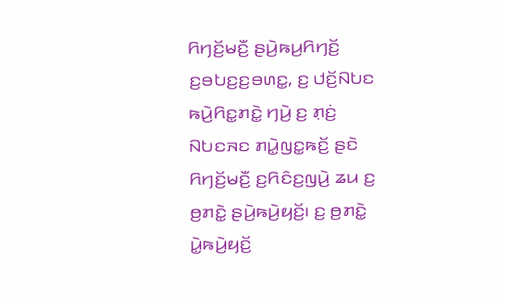ꤖꤚꤢꤩ꤬ꤗꤢꤪ꤬ ꤔꤣꤧ꤬ꤒꤣ꤬ꤖꤚꤢꤩ꤬ ꤢ꤬ꤋꤝꤢ꤬ꤢ꤬ꤋꤛꤢ꤭, ꤢ꤬ ꤓꤢꤩ꤬ꤡꤝꤢ ꤒꤣꤧ꤬ꤖꤢ꤭ꤊꤢꤧ꤭ ꤚꤣꤧ꤬ ꤢ꤬ ꤊ꤫ꤢꤦ꤬ ꤡꤝꤢꤏꤢ ꤊꤣꤧ꤭ꤜꤢ꤭ꤒꤢꤩ꤬ ꤔꤢꤧ ꤖꤚꤢꤩ꤬ꤗꤢꤪ꤬ ꤢ꤬ꤖꤢꤨꤢ꤬ꤜꤣꤧ꤬ ꤘꤣ ꤢ꤬ ꤥ꤬ꤊꤢꤧ꤭ ꤔꤣꤧ꤬ꤒꤣꤧ꤬ꤟꤢꤩ꤬꤯ ꤢ꤬ ꤥ꤬ꤊꤢꤧ꤭ ꤣꤧ꤭ꤒꤣꤧ꤬ꤟꤢꤩ꤬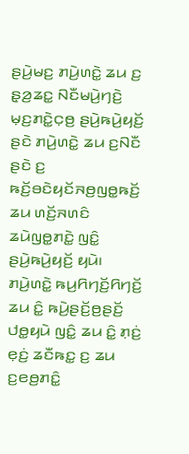ꤔꤣꤧ꤬ꤗꤢ꤬ ꤊꤣꤧ꤬ꤛꤢꤧ꤭ ꤘꤣ ꤢ꤬ ꤔ꤫ꤤ꤬ꤘꤢ꤭ ꤡꤢꤪꤗꤣꤧ꤬ꤚꤢꤧ꤬ ꤗ꤫ꤢ꤬ꤊꤢꤧ꤭ꤍ꤫ꤥ꤬ ꤔꤣꤧ꤬ꤒꤣꤧ꤬ꤟꤢꤩ꤬ ꤔꤢꤧ ꤊꤣꤧ꤬ꤛꤢꤧ꤭ ꤘꤣ ꤢ꤬ꤡꤢꤪ ꤔꤢꤧ ꤢ꤬ ꤒꤢꤩ꤬ꤋꤢꤧꤟꤢꤩꤏꤥ꤬ꤜꤥ꤭ꤒꤢꤩ꤬ ꤘꤣ ꤛꤢꤩ꤬ꤏꤛꤢꤨ ꤘꤣꤧꤜꤥ꤭ꤊꤢꤧ꤭ ꤜꤢꤨ꤭ ꤔꤣꤧ꤬ꤒꤣꤧ꤬ꤟꤢꤩ꤬ ꤟꤣꤧ꤯
ꤊꤣꤧ꤬ꤛꤢꤧ꤭ ꤒꤣ꤬ꤖꤚꤢꤩ꤬ꤖꤚꤢꤩ꤬ ꤘꤣ ꤢꤨ꤭ ꤒꤣꤧ꤬ꤔꤢꤩ꤬ꤥ꤬ꤔꤢꤩ꤬ ꤓꤥ꤭ꤟꤣꤧ ꤜꤢꤨ꤭ ꤘꤣ ꤢꤨ꤭ ꤊ꤫ꤢꤦ꤬ ꤕ꤫ꤢꤦ꤬ ꤘꤢꤪꤒꤢ꤭ ꤢ꤬ ꤘꤣ ꤢ꤬ꤕꤥ꤬ꤊꤢꤨ꤭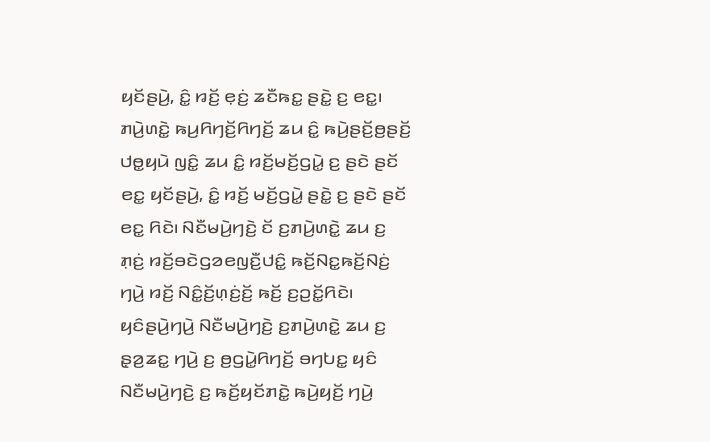ꤟꤢꤩꤔꤣꤧ꤬, ꤢꤨ꤭ ꤙꤢꤩ꤬ ꤕ꤫ꤢꤦ꤬ ꤘꤢꤪꤒꤢ꤭ ꤔꤢꤧ꤭ ꤢ꤬ ꤕꤢ꤭꤯ ꤊꤣꤧ꤬ꤛꤢꤧ꤭ ꤒꤣ꤬ꤖꤚꤢꤩ꤬ꤖꤚꤢꤩ꤬ ꤘꤣ ꤢꤨ꤭ ꤒꤣꤧ꤬ꤔꤢꤩ꤬ꤥ꤬ꤔꤢꤩ꤬ ꤓꤥ꤭ꤟꤣꤧ ꤜꤢꤨ꤭ ꤘꤣ ꤢꤨ꤭ ꤙꤢꤩ꤬ꤗꤢꤩ꤬ꤞꤣꤧ꤭ ꤢ꤬ ꤔꤢꤧ ꤔꤢꤩ ꤕꤢ꤭ ꤟꤢꤩꤔꤣꤧ꤬, ꤢꤨ꤭ ꤙꤢꤩ꤬ ꤗꤢꤩ꤬ꤞꤣꤧ꤭ ꤔꤢꤧ꤭ ꤢ꤬ ꤔꤢꤧ ꤔꤢꤩ ꤕꤢ꤭ ꤖꤢꤧ꤯ ꤡꤢꤪꤗꤣꤧ꤬ꤚꤢꤧ꤬ ꤢꤩ ꤢ꤬ꤊꤣꤧ꤬ꤛꤢꤧ꤭ ꤘꤣ ꤢ꤬ ꤊ꤫ꤢꤦ꤬ ꤙꤢꤩ꤬ꤋꤢꤧꤞꤤꤕꤜꤢꤪ꤬ꤓꤢꤨ꤭ ꤒꤢꤩ꤬ꤡꤢ꤭ꤒꤢꤩ꤬ꤡꤢꤦ꤬ ꤚꤣꤧ꤬ ꤙꤢꤩ꤬ ꤡꤢꤨ꤭ꤢꤩ꤬ꤛ꤫ꤢꤦ꤬ꤢꤩ꤬ ꤒꤢꤩ꤬ ꤢ꤬ꤑꤢꤩ꤭ꤖꤢꤧ꤯
ꤟꤢꤨꤔꤣꤧ꤬ꤚꤣꤧ꤬ ꤡꤢꤪꤗꤣꤧ꤬ꤚꤢꤧ꤬ ꤢ꤬ꤊꤣꤧ꤬ꤛꤢꤧ꤭ ꤘꤣ ꤢ꤬ ꤔ꤫ꤤ꤬ꤘꤢ꤭ ꤚꤣꤧ꤬ ꤢ꤬ ꤥ꤬ꤞꤣꤧ꤭ꤖꤚꤢꤩ꤬ ꤋꤚꤝꤢ꤭ ꤟꤢꤨ ꤡꤢꤪꤗꤣꤧ꤬ꤚꤢꤧ꤬ ꤢ꤬ ꤒꤢꤩ꤬ꤟꤢꤩꤊꤢꤧ꤭ ꤒꤣꤧ꤬ꤟꤢꤩ꤬ ꤚꤣꤧ꤬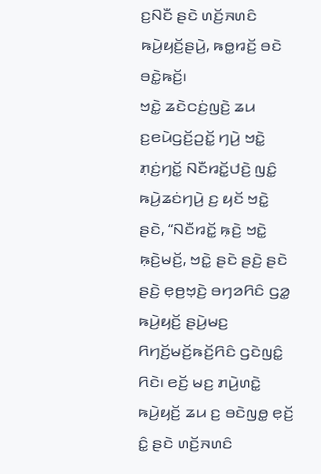ꤢ꤬ꤡꤢꤪ ꤔꤢꤧ ꤛꤢꤩ꤬ꤏꤛꤢꤨ ꤒꤣꤧ꤬ꤟꤢꤩ꤬ꤔꤣꤧ꤬, ꤒꤥ꤭ꤙꤢꤩ꤬ ꤋꤢꤧ ꤋꤢꤧ꤭ꤒꤢꤩ꤬꤯
ꤠꤢꤧ꤭ ꤘꤢꤧꤍꤢꤦ꤬ꤜꤢꤧ꤬ ꤘꤣ ꤢ꤬ꤕꤣꤧꤞꤢꤩ꤬ꤑꤢꤩ꤭ ꤚꤣꤧ꤬ ꤠꤢꤧ꤭ ꤊ꤫ꤢꤦ꤬ꤚꤢꤩ꤭ ꤡꤢꤪꤙꤢꤩ꤭ꤓꤢꤧ꤬ ꤜꤢꤨ꤭ ꤒꤣꤧ꤬ꤘꤢꤦꤚꤣꤧ꤬ ꤢ꤬ ꤟꤢꤩ ꤠꤢꤧ꤭ ꤔꤢꤧ, “ꤡꤢꤪꤙꤢꤩ꤭ ꤒ꤫ꤢꤧ꤬ ꤠꤢꤧ꤭ ꤒ꤫ꤢꤧ꤬ꤗꤢꤩ꤬, ꤠꤢꤧ꤭ ꤔꤢꤧ ꤔꤢꤧ꤬ ꤔꤢꤧ ꤔꤢꤧ꤬ ꤕ꤫ꤥ꤬ꤠ꤫ꤢꤧ꤬ ꤋꤚꤤꤖꤢꤨ ꤞꤤ꤭ ꤒꤣꤧ꤬ꤟꤢꤩ꤬ ꤔꤣꤧ꤬ꤗꤢ꤬ ꤖꤚꤢꤩ꤬ꤗꤢꤩ꤬ꤒꤢꤩ꤬ꤖꤢꤨ ꤞꤢꤧꤜꤢꤨ꤭ ꤖꤢꤧ꤯ ꤕꤢꤩ꤬ ꤗꤢ꤬ ꤊꤣꤧ꤬ꤛꤢꤧ꤭ ꤒꤣꤧ꤬ꤟꤢꤩ꤬ ꤘꤣ ꤢ꤬ ꤋꤢꤧꤜꤥ꤭ ꤕ꤫ꤢꤩ꤬ ꤢꤨ꤭ ꤔꤢꤧ ꤛꤢꤩ꤬ꤏꤛꤢꤨ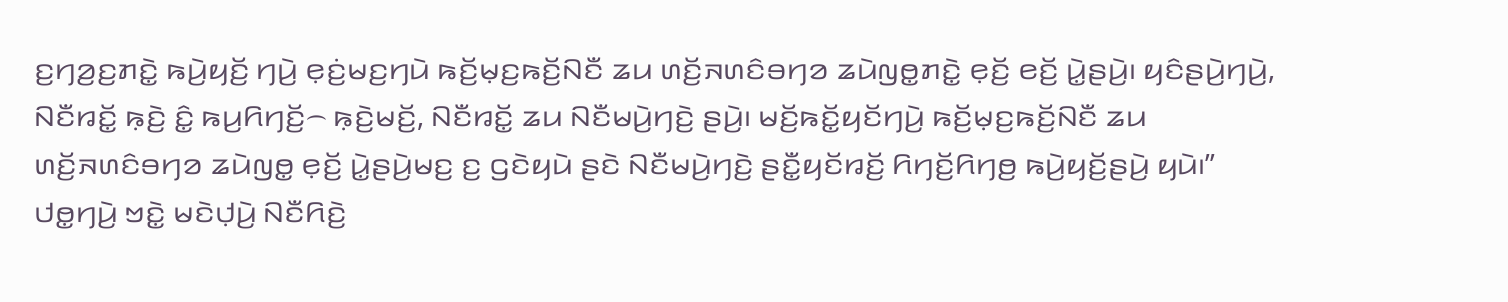ꤢ꤬ꤚꤤ꤬ꤢ꤬ꤊꤢꤧ꤭ ꤒꤣꤧ꤬ꤟꤢꤩ꤬ ꤚꤣꤧ꤬ ꤕ꤫ꤢꤦ꤬ꤗꤢ꤬ꤚꤣꤧ ꤒꤢꤩ꤬ꤗ꤫ꤢ꤬ꤒꤢꤩ꤬ꤡꤢꤪ ꤘꤣ ꤛꤢꤩ꤬ꤏꤛꤢꤨꤋꤚꤤ ꤘꤣꤧꤜꤥ꤭ꤊꤢꤧ꤭ ꤕ꤫ꤢꤩ꤬ ꤕꤢꤩ꤬ ꤣꤧ꤭ꤔꤣꤧ꤬꤯ ꤟꤢꤨꤔꤣꤧ꤬ꤚꤣꤧ꤬, ꤡꤢꤪꤙꤢꤩ꤭ ꤒ꤫ꤢꤧ꤬ ꤢꤨ꤭ ꤒꤣ꤬ꤖꤚꤢꤩ꤬꤮ ꤒ꤫ꤢꤧ꤬ꤗꤢꤩ꤬, ꤡꤢꤪꤙꤢꤩ꤭ ꤘꤣ ꤡꤢꤪꤗꤣꤧ꤬ꤚꤢꤧ꤬ ꤔꤣꤧ꤬꤯ ꤗꤢꤩ꤬ꤒꤢꤩ꤭ꤟꤢꤩꤚꤣꤧ꤬ ꤒꤢꤩ꤬ꤗ꤫ꤢ꤬ꤒꤢꤩ꤬ꤡꤢꤪ ꤘꤣ ꤛꤢꤩ꤬ꤏꤛꤢꤨꤋꤚꤤ ꤘꤣꤧꤜꤥ꤭ ꤕ꤫ꤢꤩ꤬ ꤣꤧ꤭ꤔꤣꤧ꤬ꤗꤢ꤬ ꤢ꤬ ꤞꤢꤧꤟꤣꤧ ꤔꤢꤧ ꤡꤢꤪꤗꤣꤧ꤬ꤚꤢꤧ꤬ ꤔꤢꤪ꤭ꤟꤢꤩꤙꤢꤩ꤬ ꤖꤚꤢꤩ꤬ꤖꤚꤥ꤬ ꤒꤣꤧ꤬ꤟꤢꤩ꤬ꤔꤣꤧ꤬ ꤟꤣꤧ꤯”
ꤓꤥ꤭ꤚꤣꤧ꤬ ꤠꤢꤧ꤭ ꤗꤢꤧꤓ꤫ꤣꤧ꤬ ꤡꤢꤪꤖꤢꤧ꤬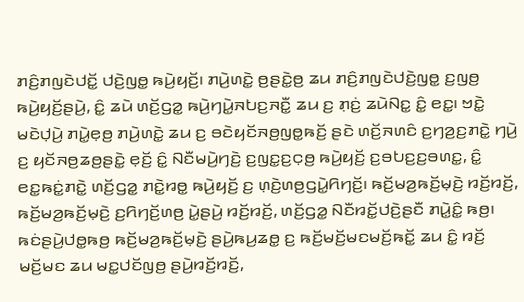ꤊꤢꤨ꤬ꤊꤜꤢꤧꤓꤢꤩ꤭ ꤓꤢꤧ꤬ꤜꤥ꤭ ꤒꤣꤧ꤬ꤟꤢꤩ꤬꤯ ꤊꤣꤧ꤬ꤛꤢꤧ꤭ ꤥ꤬ꤔꤢꤧ꤭ꤥ꤬ ꤘꤣ ꤊꤢꤨ꤬ꤊꤜꤢꤧꤓꤢꤧ꤬ꤜꤥ꤭ ꤢ꤬ꤜꤥ꤬ ꤒꤣꤧ꤬ꤟꤢꤩ꤬ꤔꤣꤧ꤬, ꤢꤨ꤭ ꤘꤣꤧ ꤛꤢꤩ꤬ꤞꤤ꤭ ꤒꤣꤧ꤬ꤚꤣꤧ꤭ꤏꤝꤢ꤬ꤏꤢꤪ꤭ ꤘꤣ ꤢ꤬ ꤊ꤫ꤢꤦ꤬ ꤘꤣꤧꤡꤢ꤭ ꤢꤨ꤭ ꤕꤢ꤭꤯ ꤠꤢꤧ꤭ ꤗꤢꤧꤓ꤫ꤣꤧ꤬ ꤊꤣꤧ꤭ꤕ꤫ꤥ꤬ ꤊꤣꤧ꤬ꤛꤢꤧ꤭ ꤘꤣ ꤢ꤬ ꤋꤢꤧꤟꤢꤩꤏꤥ꤬ꤜꤥ꤭ꤒꤢꤩ꤬ ꤔꤢꤧ ꤛꤢꤩ꤬ꤏꤛꤢꤨ ꤢ꤬ꤚꤤ꤬ꤢ꤬ꤊꤢꤧ꤭ ꤚꤣꤧ꤬ ꤢ꤬ ꤟꤢꤩꤏꤥ꤬ꤘꤥ꤬ꤔꤢꤧ꤭ ꤕ꤫ꤢꤩ꤬ ꤢꤨ꤭ ꤡꤢꤪꤗꤣꤧ꤬ꤚꤢꤧ꤬ ꤢ꤬ꤜꤢ꤭ꤢ꤬ꤍ꤫ꤥ꤬ ꤒꤣꤧ꤬ꤟꤢꤩ꤬ ꤢ꤬ꤋꤝꤢ꤬ꤢ꤬ꤋꤛꤢ꤭, ꤢꤨ꤭ ꤕꤢ꤭ꤒꤢꤦ꤭ꤊꤢꤧ꤭ ꤛꤢꤩ꤬ꤞꤤ꤭ ꤊꤢꤧ꤭ꤙꤥ꤭ ꤒꤣꤧ꤬ꤟꤢꤩ꤬ ꤢ꤬ ꤛ꤫ꤢꤧ꤬ꤛꤥ꤬ꤞꤣꤧ꤭ꤖꤚꤢꤩ꤬꤯ ꤒꤢꤩ꤬ꤗꤤ꤬ꤒꤢꤩ꤬ꤗ꤫ꤢꤧ꤬ ꤙꤢꤩ꤬ꤙꤢꤩ꤬, ꤒꤢꤩ꤬ꤗꤤ꤬ꤒꤢꤩ꤬ꤗ꤫ꤢꤧ꤬ ꤢ꤬ꤖꤚꤢꤩ꤬ꤛꤥ꤬ ꤣꤧ꤭ꤔꤣꤧ꤬ ꤙꤢꤩ꤬ꤙꤢꤩ꤬, ꤛꤢꤩ꤬ꤞꤤ꤭ ꤡꤢꤪꤙꤢꤩ꤭ꤓꤢꤧ꤬ꤔꤢꤪ ꤊꤣꤧ꤭ꤢꤨ꤭ ꤒꤥ꤬꤯ ꤒꤢꤦꤔꤣꤧ꤬ꤓꤥ꤭ꤒꤥ꤬ ꤒꤢꤩ꤬ꤗꤤ꤬ꤒꤢꤩ꤬ꤗ꤫ꤢꤧ꤬ ꤔꤣꤧ꤬ꤒꤣ꤬ꤘꤥ꤭ ꤢ꤬ ꤒꤢꤩ꤬ꤗꤢꤩ꤬ꤗꤢꤗꤢꤩ꤬ꤒꤢꤩ꤭ ꤘꤣ ꤢꤨ꤭ ꤙꤢꤩ꤬ ꤗꤢꤩ꤬ꤗꤢ ꤘꤣ ꤗꤢ꤭ꤓꤢꤩꤜꤥ꤬ ꤔꤣꤧ꤬ꤙꤢꤩ꤬ꤙꤢꤩ꤬,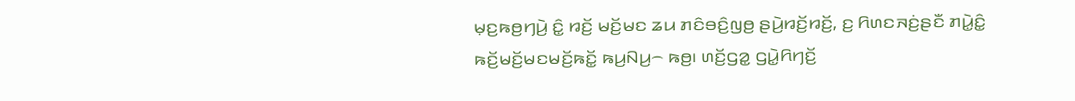ꤗ꤫ꤢ꤬ꤒꤥ꤬ꤚꤣꤧ꤬ ꤢꤨ꤭ ꤙꤢꤩ꤬ ꤗꤢꤩ꤬ꤗꤢ ꤘꤣ ꤊꤢꤨꤋꤢꤨ꤬ꤜꤥ꤬ ꤔꤣꤧ꤬ꤙꤢꤩ꤬ꤙꤢꤩ꤬, ꤢ꤬ ꤖꤛꤢꤏꤢꤦ꤬ꤔꤢꤪ ꤊꤣꤧ꤭ꤢꤨ꤭ ꤒꤢꤩ꤬ꤗꤢꤩ꤬ꤗꤢꤗꤢꤩ꤬ꤒꤢꤩ꤭ ꤒꤣ꤬ꤡꤣ꤬꤮ ꤒꤥ꤬꤯ ꤛꤢꤩ꤬ꤞꤤ꤭ ꤞꤣꤧ꤭ꤖꤚꤢꤩ꤬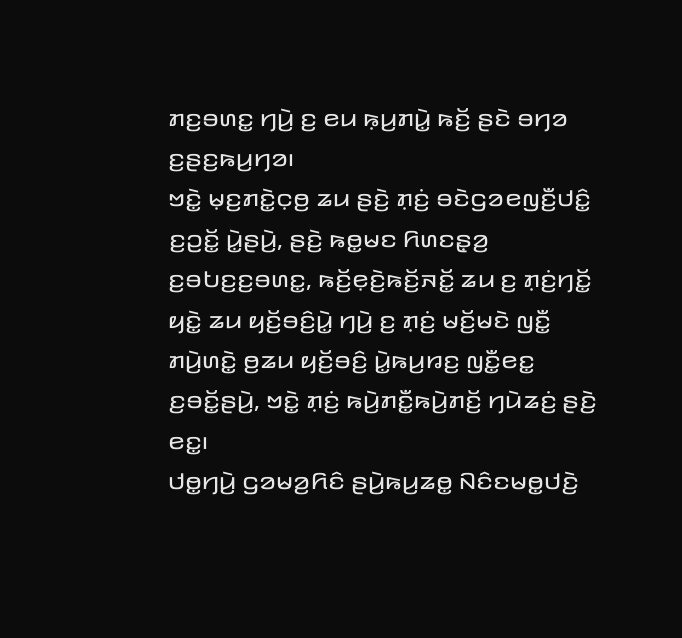ꤊꤢ꤬ꤋꤛꤢ꤭ ꤚꤣꤧ꤬ ꤢ꤬ ꤕꤣ ꤒ꤫ꤣ꤬ꤊꤣꤧ꤭ ꤒꤢꤩ꤬ ꤔꤢꤧ ꤋꤚꤤ ꤢ꤬ꤔꤢ꤬ꤒꤣ꤬ꤚꤤ꤯
ꤠꤢꤧ꤭ ꤗ꤫ꤢ꤬ꤊꤢꤧ꤭ꤍ꤫ꤥ꤬ ꤘꤣ ꤔꤢꤧ꤬ ꤊ꤫ꤢꤦ꤬ ꤋꤢꤧꤞꤤꤕꤜꤢꤪ꤬ꤓꤢꤨ꤭ ꤢ꤬ꤑꤢꤩ꤭ ꤣꤧ꤭ꤔꤣꤧ꤬, ꤔꤢꤧ꤬ ꤒꤥ꤭ꤗꤢ ꤖꤛꤢꤔ꤫ꤤ꤬ ꤢ꤬ꤋꤝꤢ꤬ꤢ꤬ꤋꤛꤢ꤭, ꤒꤢꤩ꤬ꤕ꤫ꤢꤧ꤬ꤒꤢꤩ꤬ꤏꤢꤩ꤭ ꤘꤣ ꤢ꤬ ꤊ꤫ꤢꤦ꤬ꤚꤢꤩ꤭ ꤟꤢꤧ꤭ ꤘꤣ ꤟꤢꤩ꤬ꤋꤢꤨ꤬ꤣꤧ꤭ ꤚꤣꤧ꤬ ꤢ꤬ ꤊ꤫ꤢꤦ꤬ ꤗꤢꤩ꤬ꤗꤢꤧ ꤜꤢꤪ꤭ ꤊꤣꤧ꤬ꤛꤢꤧ꤭ ꤥ꤬ꤘꤣ ꤟꤢꤩ꤬ꤋꤢꤨ꤬ ꤣꤧ꤭ꤒꤣ꤬ꤙꤢ꤬ ꤜꤢꤪ꤭ꤕꤢ꤭ ꤢ꤬ꤋꤢꤩ꤭ꤔꤣꤧ꤬, ꤠꤢꤧ꤭ ꤊ꤫ꤢꤦ꤬ ꤒꤣꤧ꤬ꤊꤢꤪ꤭ꤒꤣꤧ꤬ꤊꤢꤩ꤬ ꤚꤣꤧꤘꤢꤦ꤬ ꤔꤢꤧ꤬ ꤕꤢ꤭꤯
ꤓꤥ꤭ꤚꤣꤧ꤬ ꤞꤤꤗꤤ꤬ꤖꤢꤨ ꤔꤣꤧ꤬ꤒꤣ꤬ꤘꤥ꤭ ꤡꤢꤨꤢꤗꤥ꤭ꤓꤢꤧ꤬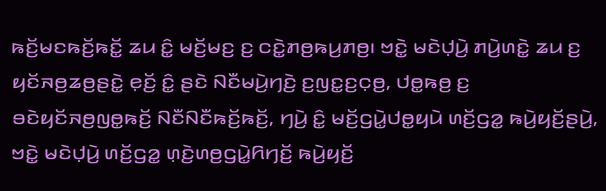ꤒꤢꤩ꤬ꤗꤢꤒꤢꤩ꤬ꤒꤢꤩ꤭ ꤘꤣ ꤢꤨ꤭ ꤗꤢꤩ꤬ꤗꤢ꤬ ꤢ꤬ ꤍꤢꤧ꤭ꤊꤥ꤬ꤒꤣ꤬ꤊꤥ꤬꤯ ꤠꤢꤧ꤭ ꤗꤢꤧꤓ꤫ꤣꤧ꤬ ꤊꤣꤧ꤬ꤛꤢꤧ꤭ ꤘꤣ ꤢ꤬ ꤟꤢꤩꤏꤥ꤬ꤘꤥ꤬ꤔꤢꤧ꤭ ꤕ꤫ꤢꤩ꤬ ꤢꤨ꤭ ꤔꤢꤧ ꤡꤢꤪꤗꤣꤧ꤬ꤚꤢꤧ꤬ ꤢ꤬ꤜꤢ꤭ꤢ꤬ꤍ꤫ꤥ꤬, ꤓꤥ꤭ꤒꤥ꤬ ꤢ꤬ ꤋꤢꤧꤟꤢꤩꤏꤥ꤬ꤜꤥ꤭ꤒꤢꤩ꤬ ꤡꤢꤪꤡꤢꤪꤒꤢꤩ꤬ꤒꤢꤩ꤬, ꤚꤣꤧ꤬ ꤢꤨ꤭ ꤗꤢꤩ꤬ꤞꤣꤧ꤭ꤓꤥ꤭ꤟꤣꤧ ꤛꤢꤩ꤬ꤞꤤ꤭ ꤒꤣꤧ꤬ꤟꤢꤩ꤬ꤔꤣꤧ꤬, ꤠꤢꤧ꤭ ꤗꤢꤧꤓ꤫ꤣꤧ꤬ ꤛꤢꤩ꤬ꤞꤤ꤭ ꤛ꤫ꤢꤧ꤬ꤛꤥ꤬ꤞꤣꤧ꤭ꤖꤚꤢꤩ꤬ ꤒꤣꤧ꤬ꤟꤢꤩ꤬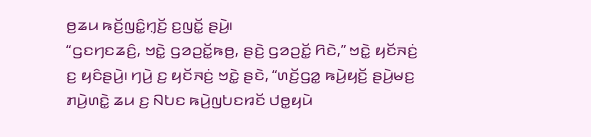ꤥ꤬ꤘꤣ ꤒꤢꤩ꤬ꤜꤢꤨ꤭ꤚ꤫ꤢꤩ꤬ ꤢ꤬ꤜꤢꤩ꤭ ꤔꤣꤧ꤬꤯
“ꤞꤢꤚꤢꤘꤢꤨ꤬, ꤠꤢꤧ꤭ ꤞꤤꤑꤢꤩ꤭ꤒꤥ꤬, ꤔꤢꤧ꤬ ꤞꤤꤑꤢꤩ꤭ ꤖꤢꤧ,” ꤠꤢꤧ꤭ ꤟꤢꤩꤏꤢꤦ꤬ ꤢ꤬ ꤟꤢꤨꤔꤣꤧ꤬꤯ ꤚꤣꤧ꤬ ꤢ꤬ ꤟꤢꤩꤏꤢꤦ꤬ ꤠꤢꤧ꤭ ꤔꤢꤧ, “ꤛꤢꤩ꤬ꤞꤤ꤭ ꤒꤣꤧ꤬ꤟꤢꤩ꤬ ꤔꤣꤧ꤬ꤗꤢ꤬ ꤊꤣꤧ꤬ꤛꤢꤧ꤭ ꤘꤣ ꤢ꤬ ꤡꤝꤢ ꤒꤣꤧ꤬ꤜꤝꤢꤙꤢꤩ ꤓꤥ꤭ꤟꤣꤧ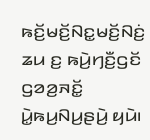ꤒꤢꤩ꤬ꤗꤢꤩ꤬ꤡꤢ꤭ꤗꤢꤩ꤬ꤡꤢꤦ꤬ ꤘꤣ ꤢ꤬ ꤒꤣꤧ꤬ꤚꤢꤪ꤬ꤞꤢꤩ ꤞꤤꤤ꤬ꤏꤢꤩ꤭ ꤣꤧ꤭ꤒꤣ꤬ꤡꤣ꤬ꤔꤣꤧ꤬ ꤟꤣꤧ꤯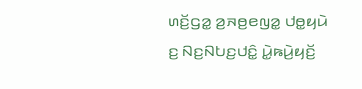ꤛꤢꤩ꤬ꤞꤤ꤭ ꤤ꤬ꤏꤥ꤬ꤕꤜꤤ꤭ ꤓꤥ꤭ꤟꤣꤧ ꤢ꤬ ꤡꤢ꤬ꤡꤝꤢ꤬ꤓꤢꤨ꤭ ꤣꤧ꤭ꤒꤣꤧ꤬ꤟꤢꤩ꤬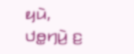ꤟꤣꤧ, ꤓꤥ꤭ꤚꤣꤧ꤬ ꤢ꤬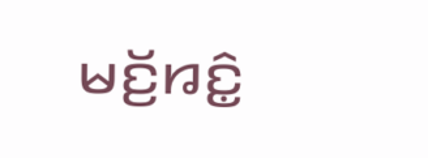ꤗꤢꤩ꤬ꤙꤢꤨ꤭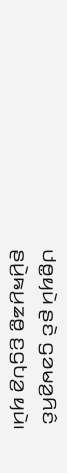ꤓꤥ꤭ꤟꤣꤧ ꤔꤢꤧ ꤞꤤꤗꤤ꤬ꤖꤢꤨ ꤔꤣꤧ꤬ꤒꤣ꤬ꤘꤥ꤭ ꤢ꤬ꤞꤝꤤ꤬ ꤟꤣꤧ꤯